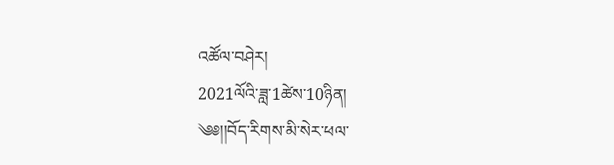འཚོལ་བཤེར།
2021ལོའི་ཟླ་1ཚེས་10ཉིན།
༄༅།།བོད་རིགས་མི་སེར་ཕལ་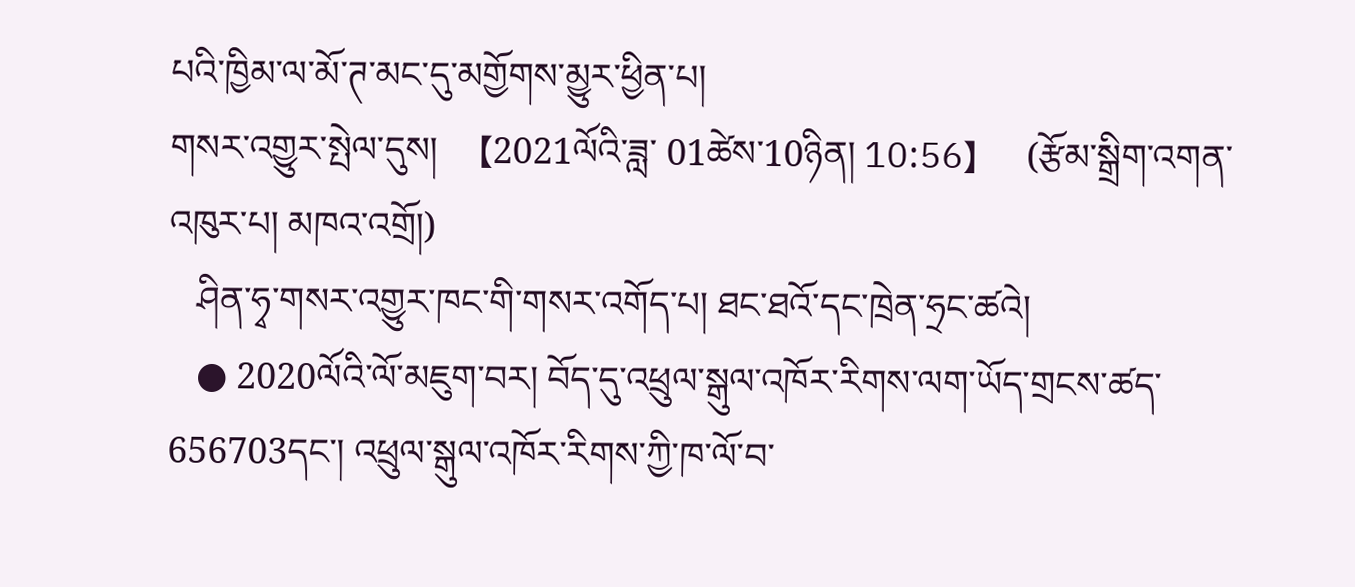པའི་ཁྱིམ་ལ་མོ་ཊ་མང་དུ་མགྱོགས་མྱུར་ཕྱིན་པ།
གསར་འགྱུར་སྤེལ་དུས།  【2021ལོའི་ཟླ་ 01ཚེས་10ཉིན། 10:56】   (རྩོམ་སྒྲིག་འགན་འཁུར་པ། མཁའ་འགྲོ།)
   ཤིན་ཧྭ་གསར་འགྱུར་ཁང་གི་གསར་འགོད་པ། ཐང་ཐའོ་དང་ཁྲེན་ཧྲང་ཚའེ།
   ● 2020ལོའི་ལོ་མཇུག་བར། བོད་དུ་འཕྲུལ་སྒུལ་འཁོར་རིགས་ལག་ཡོད་གྲངས་ཚད་656703དང་། འཕྲུལ་སྒུལ་འཁོར་རིགས་ཀྱི་ཁ་ལོ་བ་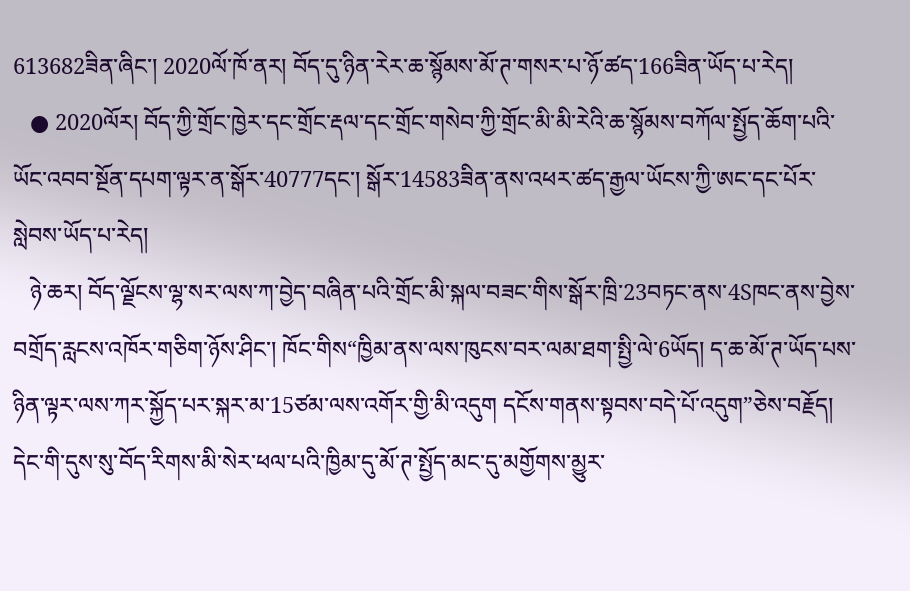613682ཟིན་ཞིང་། 2020ལོ་ཁོ་ནར། བོད་དུ་ཉིན་རེར་ཆ་སྙོམས་མོ་ཊ་གསར་པ་ཉོ་ཚད་166ཟིན་ཡོད་པ་རེད།
   ● 2020ལོར། བོད་ཀྱི་གྲོང་ཁྱེར་དང་གྲོང་རྡལ་དང་གྲོང་གསེབ་ཀྱི་གྲོང་མི་མི་རེའི་ཆ་སྙོམས་བཀོལ་སྤྱོད་ཆོག་པའི་ཡོང་འབབ་སྔོན་དཔག་ལྟར་ན་སྒོར་40777དང་། སྒོར་14583ཟིན་ནས་འཕར་ཚད་རྒྱལ་ཡོངས་ཀྱི་ཨང་དང་པོར་སླེབས་ཡོད་པ་རེད།
   ཉེ་ཆར། བོད་ལྗོངས་ལྷ་སར་ལས་ཀ་བྱེད་བཞིན་པའི་གྲོང་མི་སྐལ་བཟང་གིས་སྒོར་ཁྲི་23བཏང་ནས་4Sཁང་ནས་བྱེས་བགྲོད་རླངས་འཁོར་གཅིག་ཉོས་ཤིང་། ཁོང་གིས“ཁྱིམ་ནས་ལས་ཁུངས་བར་ལམ་ཐག་སྤྱི་ལེ་6ཡོད། ད་ཆ་མོ་ཊ་ཡོད་པས་ཉིན་ལྟར་ལས་ཀར་སྐྱོད་པར་སྐར་མ་15ཙམ་ལས་འགོར་གྱི་མི་འདུག དངོས་གནས་སྟབས་བདེ་པོ་འདུག”ཅེས་བརྗོད། དེང་གི་དུས་སུ་བོད་རིགས་མི་སེར་ཕལ་པའི་ཁྱིམ་དུ་མོ་ཊ་སྤྱོད་མང་དུ་མགྱོགས་མྱུར་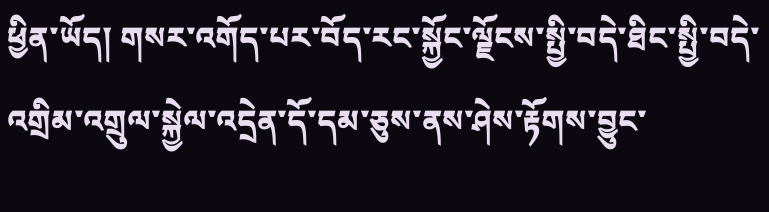ཕྱིན་ཡོད། གསར་འགོད་པར་བོད་རང་སྐྱོང་ལྗོངས་སྤྱི་བདེ་ཐིང་སྤྱི་བདེ་འགྲིམ་འགྲུལ་སྐྱེལ་འདྲེན་དོ་དམ་ཅུས་ནས་ཤེས་རྟོགས་བྱུང་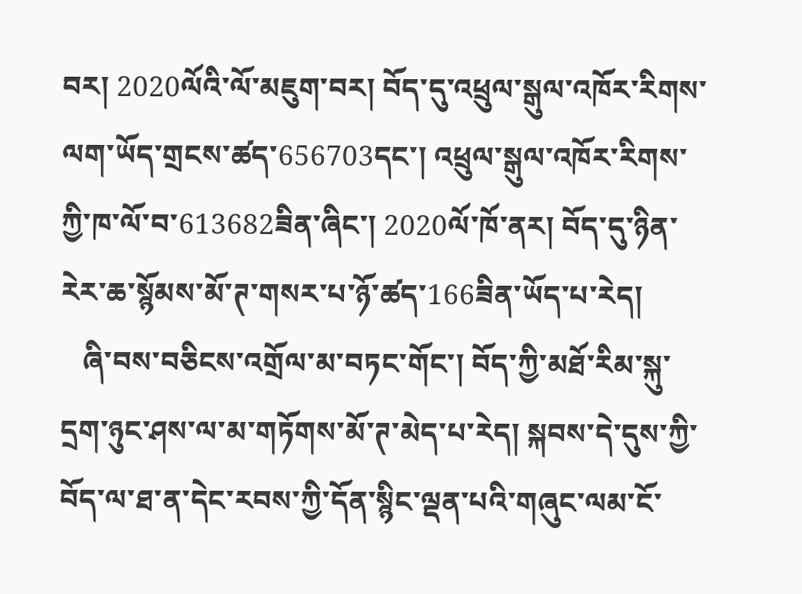བར། 2020ལོའི་ལོ་མཇུག་བར། བོད་དུ་འཕྲུལ་སྒུལ་འཁོར་རིགས་ལག་ཡོད་གྲངས་ཚད་656703དང་། འཕྲུལ་སྒུལ་འཁོར་རིགས་ཀྱི་ཁ་ལོ་བ་613682ཟིན་ཞིང་། 2020ལོ་ཁོ་ནར། བོད་དུ་ཉིན་རེར་ཆ་སྙོམས་མོ་ཊ་གསར་པ་ཉོ་ཚད་166ཟིན་ཡོད་པ་རེད།
   ཞི་བས་བཅིངས་འགྲོལ་མ་བཏང་གོང་། བོད་ཀྱི་མཐོ་རིམ་སྐུ་དྲག་ཉུང་ཤས་ལ་མ་གཏོགས་མོ་ཊ་མེད་པ་རེད། སྐབས་དེ་དུས་ཀྱི་བོད་ལ་ཐ་ན་དེང་རབས་ཀྱི་དོན་སྙིང་ལྡན་པའི་གཞུང་ལམ་ངོ་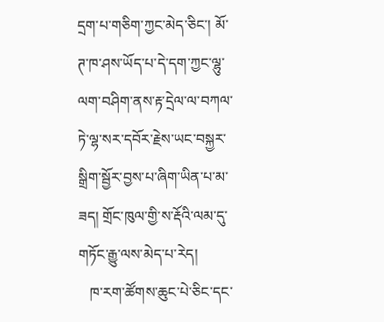དྲག་པ་གཅིག་ཀྱང་མེད་ཅིང་། མོ་ཊ་ཁ་ཤས་ཡོད་པ་དེ་དག་ཀྱང་ལྷུ་ལག་བཤིག་ནས་རྟ་དྲེལ་ལ་བཀལ་ཏེ་ལྷ་སར་དབོར་རྗེས་ཡང་བསྐྱར་སྒྲིག་སྦྱོར་བྱས་པ་ཞིག་ཡིན་པ་མ་ཟད། གྲོང་ཁུལ་གྱི་ས་རྡོའི་ལམ་དུ་གཏོང་རྒྱུ་ལས་མེད་པ་རེད།
   ཁ་རག་ཚོགས་ཆུང་པེ་ཅིང་དང་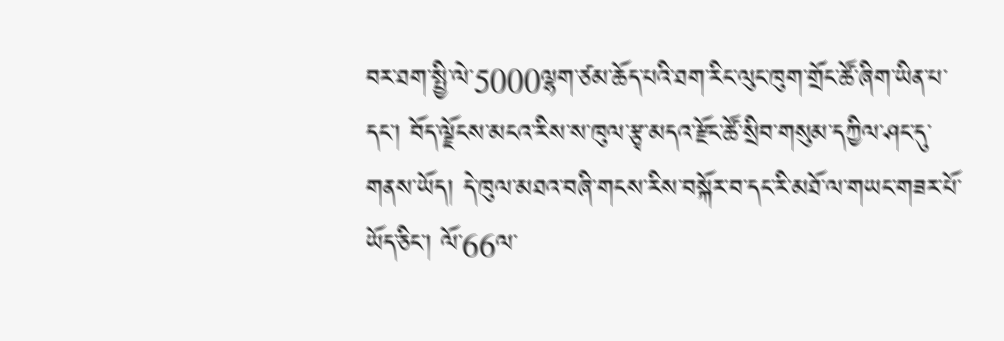བར་ཐག་སྤྱི་ལེ་5000ལྷག་ཙམ་ཆོད་པའི་ཐག་རིང་ལུང་ཁུག་གྲོང་ཚོ་ཞིག་ཡིན་པ་དང་། བོད་ལྗོངས་མངའ་རིས་ས་ཁུལ་རྩྭ་མདའ་རྫོང་ཚོ་སྲིབ་གསུམ་དཀྱིལ་ཤང་དུ་གནས་ཡོད། དེ་ཁུལ་མཐའ་བཞི་གངས་རིས་བསྐོར་བ་དང་རི་མཐོ་ལ་གཡང་གཟར་པོ་ཡོད་ཅིང་། ལོ་66ལ་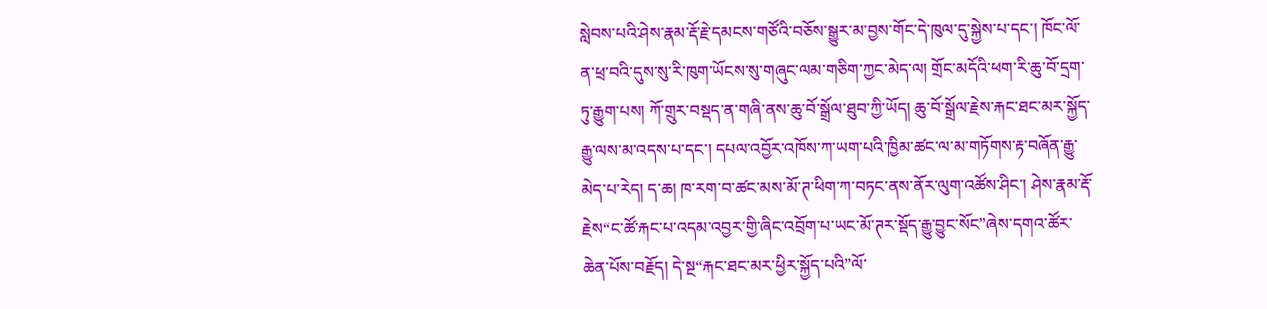སླེབས་པའི་ཤེས་རྣམ་རྡོ་རྗེ་དམངས་གཙོའི་བཅོས་སྒྱུར་མ་བྱས་གོང་དེ་ཁུལ་དུ་སྐྱེས་པ་དང་། ཁོང་ལོ་ན་ཕྲ་བའི་དུས་སུ་རི་ཁུག་ཡོངས་སུ་གཞུང་ལམ་གཅིག་ཀྱང་མེད་ལ། གྲོང་མདོའི་ཕག་རི་ཆུ་བོ་དྲག་ཏུ་རྒྱུག་པས། ཀོ་གྲུར་བསྡད་ན་གཞི་ནས་ཆུ་བོ་སྒྲོལ་ཐུབ་ཀྱི་ཡོད། ཆུ་བོ་སྒྲོལ་རྗེས་རྐང་ཐང་མར་སྐྱོད་རྒྱུ་ལས་མ་འདས་པ་དང་། དཔལ་འབྱོར་འཁོས་ཀ་ཡག་པའི་ཁྱིམ་ཚང་ལ་མ་གཏོགས་རྟ་བཞོན་རྒྱུ་མེད་པ་རེད། ད་ཆ། ཁ་རག་བ་ཚང་མས་མོ་ཊ་ཕིག་ཀ་བཏང་ནས་ནོར་ལུག་འཚོས་ཤིང་། ཤེས་རྣམ་རྡོ་རྗེས“ང་ཚོ་རྐང་པ་འདམ་འབྱར་གྱི་ཞིང་འབྲོག་པ་ཡང་མོ་ཊར་སྡོད་རྒྱུ་བྱུང་སོང”ཞེས་དགའ་ཚོར་ཆེན་པོས་བརྗོད། དེ་སྔ“རྐང་ཐང་མར་ཕྱིར་སྐྱོད་པའི”ལོ་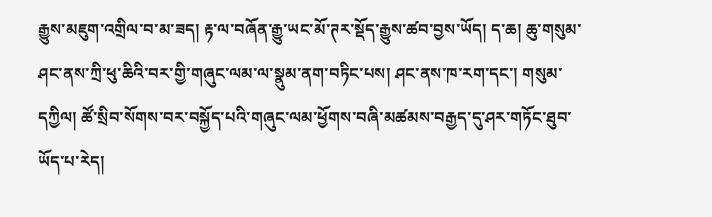རྒྱུས་མཇུག་འགྲིལ་བ་མ་ཟད། རྟ་ལ་བཞོན་རྒྱུ་ཡང་མོ་ཊར་སྡོད་རྒྱུས་ཚབ་བྱས་ཡོད། ད་ཆ། ཆུ་གསུམ་ཤང་ནས་ཀྲི་ཕུ་ཆིའི་བར་གྱི་གཞུང་ལམ་ལ་སྣུམ་ནག་བཏིང་པས། ཤང་ནས་ཁ་རག་དང་། གསུམ་དཀྱིལ། ཚོ་སྲིབ་སོགས་བར་བསྐྱོད་པའི་གཞུང་ལམ་ཕྱོགས་བཞི་མཚམས་བརྒྱད་དུ་ཤར་གཏོང་ཐུབ་ཡོད་པ་རེད།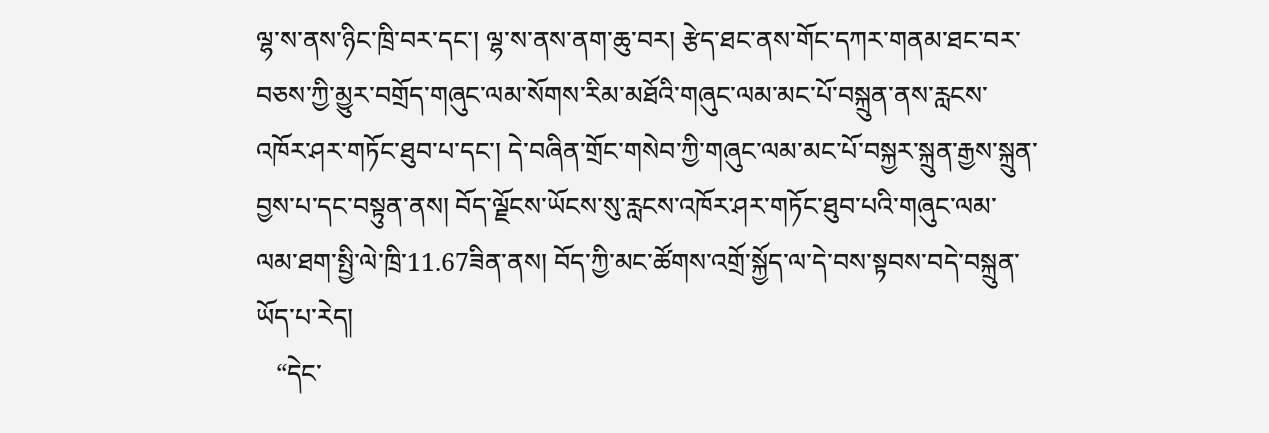ལྷ་ས་ནས་ཉིང་ཁྲི་བར་དང་། ལྷ་ས་ནས་ནག་ཆུ་བར། རྩེད་ཐང་ནས་གོང་དཀར་གནམ་ཐང་བར་བཅས་ཀྱི་མྱུར་བགྲོད་གཞུང་ལམ་སོགས་རིམ་མཐོའི་གཞུང་ལམ་མང་པོ་བསྐྲུན་ནས་རླངས་འཁོར་ཤར་གཏོང་ཐུབ་པ་དང་། དེ་བཞིན་གྲོང་གསེབ་ཀྱི་གཞུང་ལམ་མང་པོ་བསྐྱར་སྐྲུན་རྒྱས་སྐྲུན་བྱས་པ་དང་བསྟུན་ནས། བོད་ལྗོངས་ཡོངས་སུ་རླངས་འཁོར་ཤར་གཏོང་ཐུབ་པའི་གཞུང་ལམ་ལམ་ཐག་སྤྱི་ལེ་ཁྲི་11.67ཟིན་ནས། བོད་ཀྱི་མང་ཚོགས་འགྲོ་སྐྱོད་ལ་དེ་བས་སྟབས་བདེ་བསྐྲུན་ཡོད་པ་རེད།
   “དེང་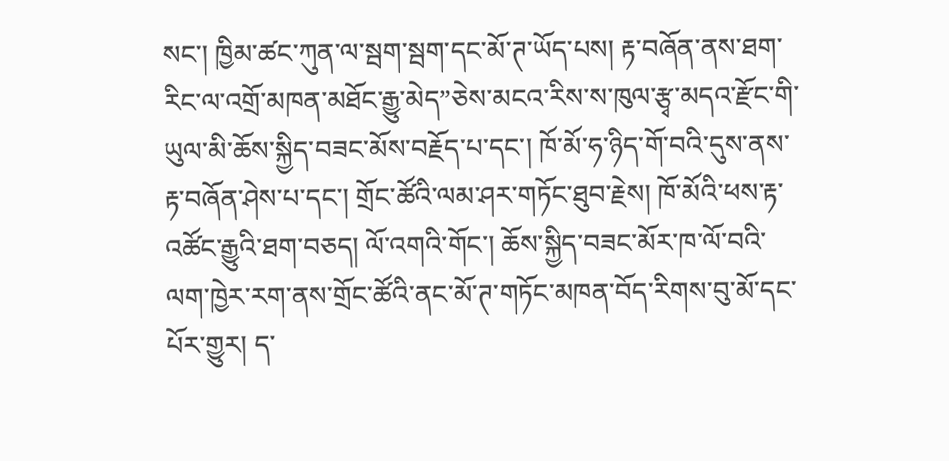སང་། ཁྱིམ་ཚང་ཀུན་ལ་སྦག་སྦག་དང་མོ་ཊ་ཡོད་པས། རྟ་བཞོན་ནས་ཐག་རིང་ལ་འགྲོ་མཁན་མཐོང་རྒྱུ་མེད”ཅེས་མངའ་རིས་ས་ཁུལ་རྩྭ་མདའ་རྫོང་གི་ཡུལ་མི་ཆོས་སྐྱིད་བཟང་མོས་བརྗོད་པ་དང་། ཁོ་མོ་ཧ་ཉིད་གོ་བའི་དུས་ནས་རྟ་བཞོན་ཤེས་པ་དང་། གྲོང་ཚོའི་ལམ་ཤར་གཏོང་ཐུབ་རྗེས། ཁོ་མོའི་ཕས་རྟ་འཚོང་རྒྱུའི་ཐག་བཅད། ལོ་འགའི་གོང་། ཆོས་སྐྱིད་བཟང་མོར་ཁ་ལོ་བའི་ལག་ཁྱེར་རག་ནས་གྲོང་ཚོའི་ནང་མོ་ཊ་གཏོང་མཁན་བོད་རིགས་བུ་མོ་དང་པོར་གྱུར། ད་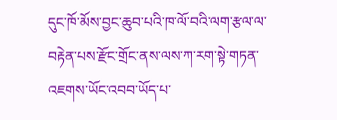དུང་ཁོ་མོས་བྱང་ཆུབ་པའི་ཁ་ལོ་བའི་ལག་རྩལ་ལ་བརྟེན་པས་རྫོང་གྲོང་ནས་ལས་ཀ་རག་སྟེ་གཏན་འཇགས་ཡོང་འབབ་ཡོད་པ་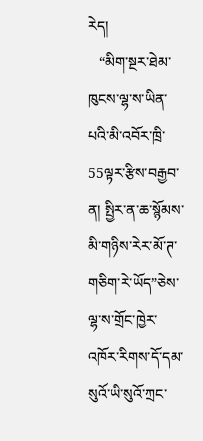རེད།
   “མིག་སྔར་ཐེམ་ཁུངས་ལྷ་ས་ཡིན་པའི་མི་འབོར་ཁྲི་55ལྟར་རྩིས་བརྒྱབ་ན། སྤྱིར་ན་ཆ་སྙོམས་མི་གཉིས་རེར་མོ་ཊ་གཅིག་རེ་ཡོད”ཅེས་ལྷ་ས་གྲོང་ཁྱེར་འཁོར་རིགས་དོ་དམ་སུའོ་ཡི་སུའོ་ཀྲང་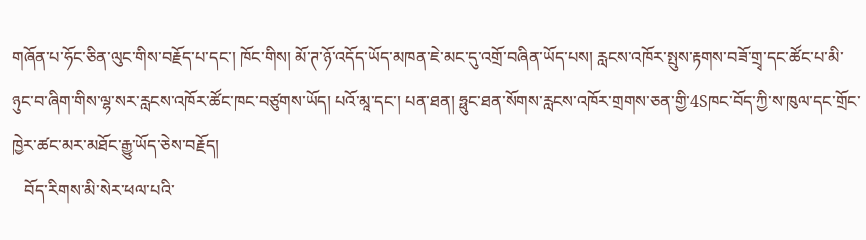གཞོན་པ་ཧོང་ཅིན་ལུང་གིས་བརྗོད་པ་དང་། ཁོང་གིས། མོ་ཊ་ཉོ་འདོད་ཡོད་མཁན་ཇེ་མང་དུ་འགྲོ་བཞིན་ཡོད་པས། རླངས་འཁོར་སྤུས་རྟགས་བཟོ་གྲྭ་དང་ཚོང་པ་མི་ཉུང་བ་ཞིག་གིས་ལྷ་སར་རླངས་འཁོར་ཚོང་ཁང་བཙུགས་ཡོད། པའོ་མཱ་དང་། པན་ཐན། ཧྥུང་ཐན་སོགས་རླངས་འཁོར་གྲགས་ཅན་གྱི་4Sཁང་བོད་ཀྱི་ས་ཁུལ་དང་གྲོང་ཁྱེར་ཚང་མར་མཐོང་རྒྱུ་ཡོད་ཅེས་བརྗོད།
   བོད་རིགས་མི་སེར་ཕལ་པའི་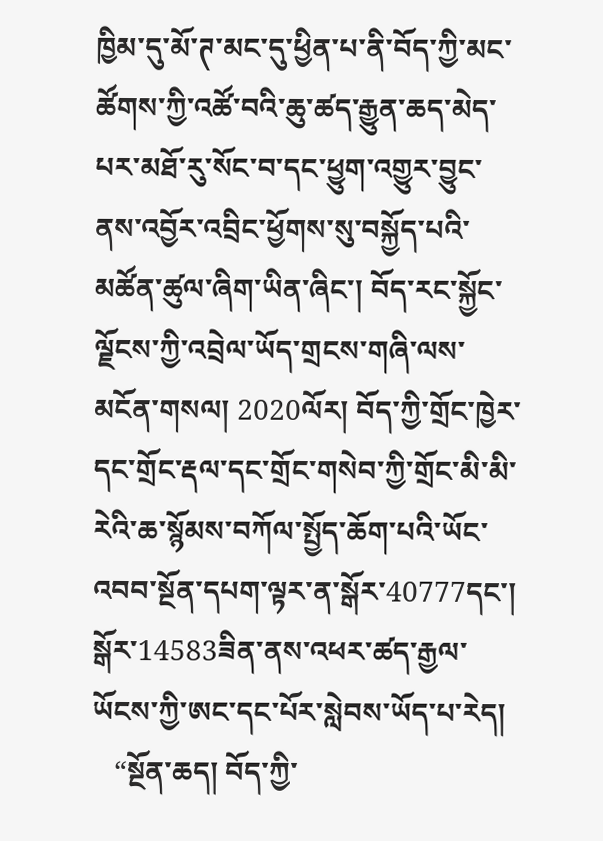ཁྱིམ་དུ་མོ་ཊ་མང་དུ་ཕྱིན་པ་ནི་བོད་ཀྱི་མང་ཚོགས་ཀྱི་འཚོ་བའི་ཆུ་ཚད་རྒྱུན་ཆད་མེད་པར་མཐོ་རུ་སོང་བ་དང་ཕྱུག་འགྱུར་བྱུང་ནས་འབྱོར་འབྲིང་ཕྱོགས་སུ་བསྐྱོད་པའི་མཚོན་ཚུལ་ཞིག་ཡིན་ཞིང་། བོད་རང་སྐྱོང་ལྗོངས་ཀྱི་འབྲེལ་ཡོད་གྲངས་གཞི་ལས་མངོན་གསལ། 2020ལོར། བོད་ཀྱི་གྲོང་ཁྱེར་དང་གྲོང་རྡལ་དང་གྲོང་གསེབ་ཀྱི་གྲོང་མི་མི་རེའི་ཆ་སྙོམས་བཀོལ་སྤྱོད་ཆོག་པའི་ཡོང་འབབ་སྔོན་དཔག་ལྟར་ན་སྒོར་40777དང་། སྒོར་14583ཟིན་ནས་འཕར་ཚད་རྒྱལ་ཡོངས་ཀྱི་ཨང་དང་པོར་སླེབས་ཡོད་པ་རེད།
   “སྔོན་ཆད། བོད་ཀྱི་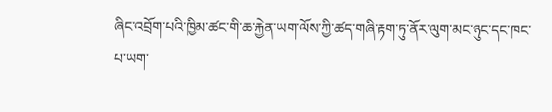ཞིང་འབྲོག་པའི་ཁྱིམ་ཚང་གི་ཆ་རྐྱེན་ཡག་ལོས་ཀྱི་ཚད་གཞི་རྟག་ཏུ་ནོར་ལུག་མང་ཉུང་དང་ཁང་པ་ཡག་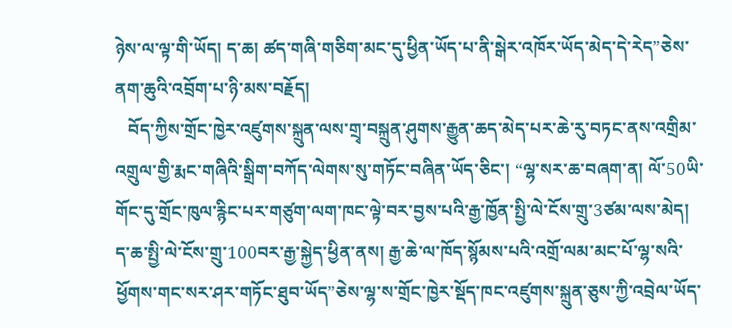ཉེས་ལ་ལྟ་གི་ཡོད། ད་ཆ། ཚད་གཞི་གཅིག་མང་དུ་ཕྱིན་ཡོད་པ་ནི་སྒེར་འཁོར་ཡོད་མེད་དེ་རེད”ཅེས་ནག་ཆུའི་འབྲོག་པ་ཉི་མས་བརྗོད།
   བོད་ཀྱིས་གྲོང་ཁྱེར་འཛུགས་སྐྲུན་ལས་གྲྭ་བསྐྲུན་ཤུགས་རྒྱུན་ཆད་མེད་པར་ཆེ་རུ་བཏང་ནས་འགྲིམ་འགྲུལ་གྱི་རྨང་གཞིའི་སྒྲིག་བཀོད་ལེགས་སུ་གཏོང་བཞིན་ཡོད་ཅིང་། “ལྷ་སར་ཆ་བཞག་ན། ལོ་50ཡི་གོང་དུ་གྲོང་ཁུལ་རྙིང་པར་གཙུག་ལག་ཁང་ལྟེ་བར་བྱས་པའི་རྒྱ་ཁྱོན་སྤྱི་ལེ་ངོས་གྲུ་3ཙམ་ལས་མེད། ད་ཆ་སྤྱི་ལེ་ངོས་གྲུ་100བར་རྒྱ་སྐྱེད་ཕྱིན་ནས། རྒྱ་ཆེ་ལ་ཁོད་སྙོམས་པའི་འགྲོ་ལམ་མང་པོ་ལྷ་སའི་ཕྱོགས་གང་སར་ཤར་གཏོང་ཐུབ་ཡོད”ཅེས་ལྷ་ས་གྲོང་ཁྱེར་སྡོད་ཁང་འཛུགས་སྐྲུན་ཅུས་ཀྱི་འབྲེལ་ཡོད་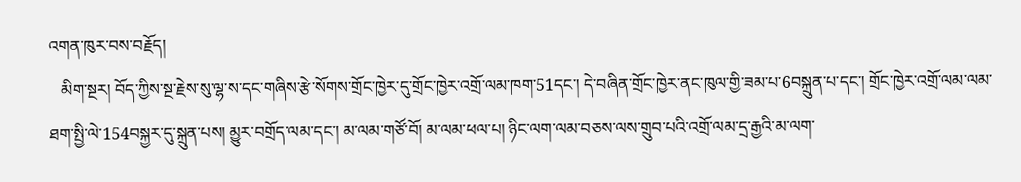འགན་ཁུར་བས་བརྗོད།
   མིག་སྔར། བོད་ཀྱིས་སྔ་རྗེས་སུ་ལྷ་ས་དང་གཞིས་རྩེ་སོགས་གྲོང་ཁྱེར་དུ་གྲོང་ཁྱེར་འགྲོ་ལམ་ཁག་51དང་། དེ་བཞིན་གྲོང་ཁྱེར་ནང་ཁུལ་གྱི་ཟམ་པ་6བསྐྲུན་པ་དང་། གྲོང་ཁྱེར་འགྲོ་ལམ་ལམ་ཐག་སྤྱི་ལེ་154བསྐྱར་དུ་སྐྲུན་པས། མྱུར་བགྲོད་ལམ་དང་། མ་ལམ་གཙོ་བོ། མ་ལམ་ཕལ་པ། ཉིང་ལག་ལམ་བཅས་ལས་གྲུབ་པའི་འགྲོ་ལམ་དྲ་རྒྱའི་མ་ལག་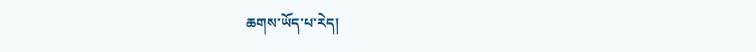ཆགས་ཡོད་པ་རེད།